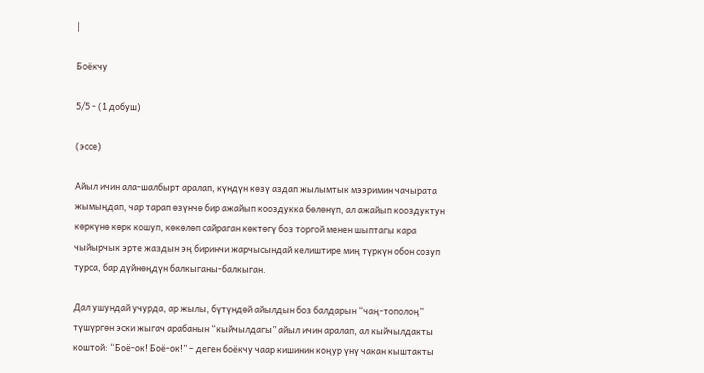|

Боёкчу

5/5 - (1 добуш)

(эссе)

Айыл ичин ала-шалбырт аралап, күндүн көзү аздап жылымтык мээримин чачырата жымыңдап, чар тарап өзүнчө бир ажайып кооздукка бөлөнүп, ал ажайып кооздуктун көркүнө көрк кошуп, көкөлөп сайраган көктөгү боз торгой менен шыптагы кара чыйырчык эрте жаздын эң биринчи жарчысындай келиштире миң түркүн обон созуп турса, бар дүйнөңдүн балкыганы-балкыган.

Дал ушундай учурда, ар жылы, бүтүндөй айылдын боз балдарын “чаң-тополоң” түшүргөн эски жыгач арабанын “кыйчылдагы” айыл ичин аралап, ал кыйчылдакты коштой: “Боё-ок! Боё-ок!” – деген боёкчу чаар кишинин коңур үнү чакан кыштакты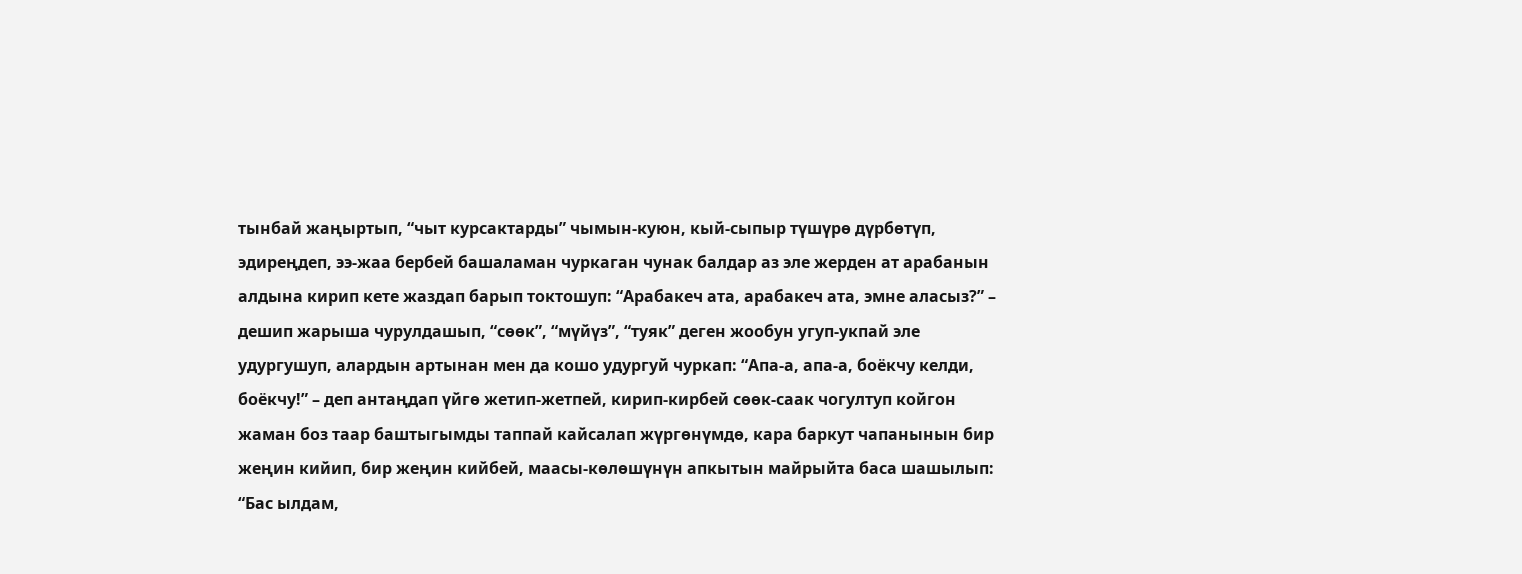тынбай жаңыртып, “чыт курсактарды” чымын-куюн, кый-сыпыр түшүрө дүрбөтүп, эдиреңдеп, ээ-жаа бербей башаламан чуркаган чунак балдар аз эле жерден ат арабанын алдына кирип кете жаздап барып токтошуп: “Арабакеч ата, арабакеч ата, эмне аласыз?” – дешип жарыша чурулдашып, “сөөк”, “мүйүз”, “туяк” деген жообун угуп-укпай эле удургушуп, алардын артынан мен да кошо удургуй чуркап: “Апа-а, апа-а, боёкчу келди, боёкчу!” – деп антаңдап үйгө жетип-жетпей, кирип-кирбей сөөк-саак чогултуп койгон жаман боз таар баштыгымды таппай кайсалап жүргөнүмдө, кара баркут чапанынын бир жеңин кийип, бир жеңин кийбей, маасы-көлөшүнүн апкытын майрыйта баса шашылып: “Бас ылдам,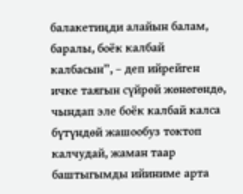балакетиңди алайын балам, баралы, боёк калбай калбасын”, – деп ийрейген ичке таягын сүйрөй жөнөгөндө, чындап эле боёк калбай калса бүтүндөй жашообуз токтоп калчудай, жаман таар баштыгымды ийиниме арта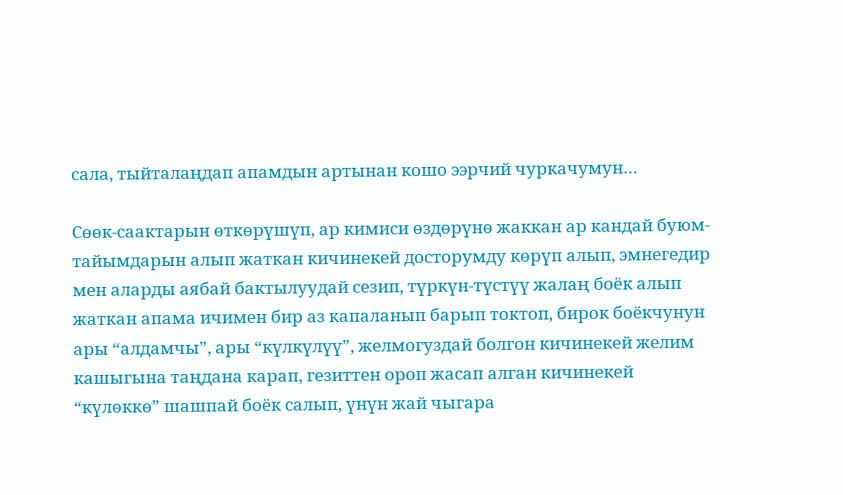сала, тыйталаңдап апамдын артынан кошо ээрчий чуркачумун…

Сөөк-саактарын өткөрүшүп, ар кимиси өздөрүнө жаккан ар кандай буюм-тайымдарын алып жаткан кичинекей досторумду көрүп алып, эмнегедир мен аларды аябай бактылуудай сезип, түркүн-түстүү жалаң боёк алып жаткан апама ичимен бир аз капаланып барып токтоп, бирок боёкчунун ары “алдамчы”, ары “күлкүлүү”, желмогуздай болгон кичинекей желим кашыгына таңдана карап, гезиттен ороп жасап алган кичинекей “күлөккө” шашпай боёк салып, үнүн жай чыгара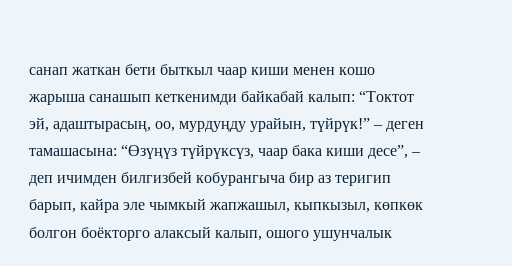санап жаткан бети быткыл чаар киши менен кошо жарыша санашып кеткенимди байкабай калып: “Токтот эй, адаштырасың, оо, мурдуңду урайын, түйрүк!” – деген тамашасына: “Өзүңүз түйрүксүз, чаар бака киши десе”, – деп ичимден билгизбей кобурангыча бир аз теригип барып, кайра эле чымкый жапжашыл, кыпкызыл, көпкөк болгон боёкторго алаксый калып, ошого ушунчалык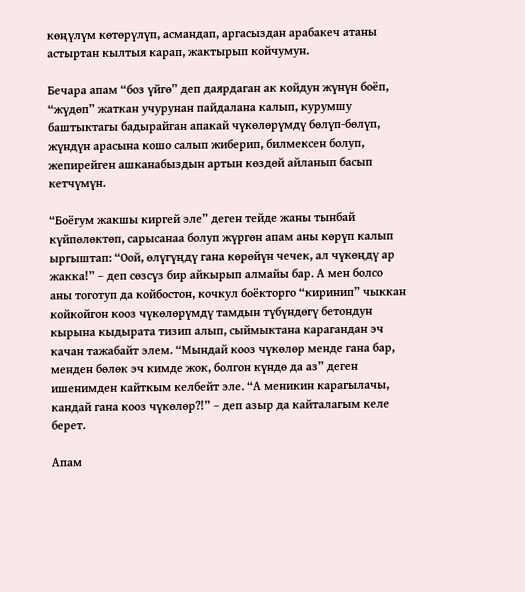көңүлүм көтөрүлүп, асмандап, аргасыздан арабакеч атаны астыртан кылтыя карап, жактырып койчумун.

Бечара апам “боз үйгө” деп даярдаган ак койдун жүнүн боёп, “жүдөп” жаткан учурунан пайдалана калып, курумшу баштыктагы бадырайган апакай чүкөлөрүмдү бөлүп-бөлүп, жүндүн арасына кошо салып жиберип, билмексен болуп, жепирейген ашканабыздын артын көздөй айланып басып кетчүмүн.

“Боёгум жакшы киргей эле” деген тейде жаны тынбай күйпөлөктөп, сарысанаа болуп жүргөн апам аны көрүп калып ыргыштап: “Оой, өлүгүңдү гана көрөйүн чечек, ал чүкөңдү ар жакка!” – деп сөзсүз бир айкырып алмайы бар. А мен болсо аны тоготуп да койбостон, кочкул боёкторго “киринип” чыккан койкойгон кооз чүкөлөрүмдү тамдын түбүндөгү бетондун кырына кыдырата тизип алып, сыймыктана карагандан эч качан тажабайт элем. “Мындай кооз чүкөлөр менде гана бар, менден бөлөк эч кимде жок, болгон күндө да аз” деген ишенимден кайткым келбейт эле. “А меникин карагылачы, кандай гана кооз чүкөлөр?!” – деп азыр да кайталагым келе берет.

Апам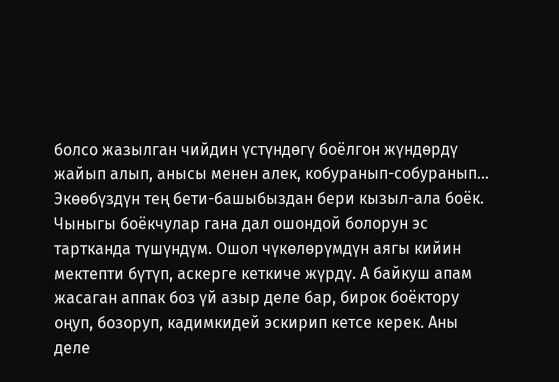болсо жазылган чийдин үстүндөгү боёлгон жүндөрдү жайып алып, анысы менен алек, кобуранып-собуранып… Экөөбүздүн тең бети-башыбыздан бери кызыл-ала боёк. Чыныгы боёкчулар гана дал ошондой болорун эс тартканда түшүндүм. Ошол чүкөлөрүмдүн аягы кийин мектепти бүтүп, аскерге кеткиче жүрдү. А байкуш апам жасаган аппак боз үй азыр деле бар, бирок боёктору оңуп, бозоруп, кадимкидей эскирип кетсе керек. Аны деле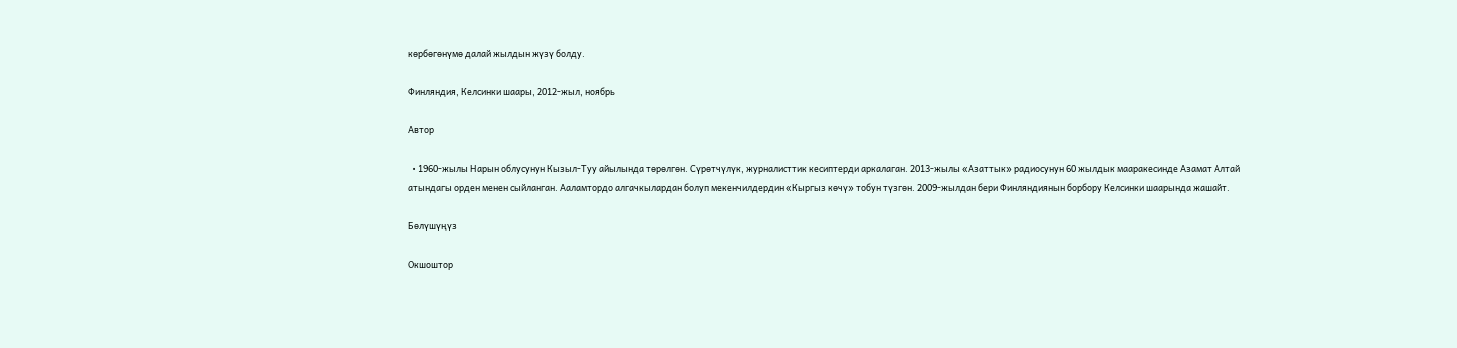көрбөгөнүмө далай жылдын жүзү болду.

Финляндия, Келсинки шаары, 2012-жыл, ноябрь

Автор

  • 1960-жылы Нарын облусунун Кызыл-Туу айылында төрөлгөн. Сүрөтчүлүк, журналисттик кесиптерди аркалаган. 2013-жылы «Азаттык» радиосунун 60 жылдык мааракесинде Азамат Алтай атындагы орден менен сыйланган. Ааламтордо алгачкылардан болуп мекенчилдердин «Кыргыз көчү» тобун түзгөн. 2009-жылдан бери Финляндиянын борбору Келсинки шаарында жашайт.

Бөлүшүңүз

Окшоштор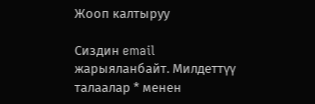Жооп калтыруу

Сиздин email жарыяланбайт. Милдеттүү талаалар * менен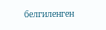белгиленген